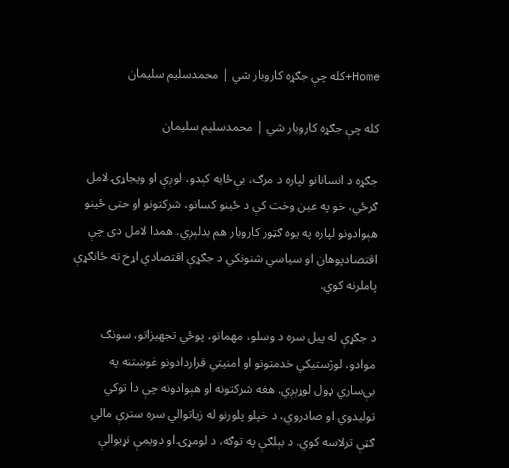Home+کله چې جګړه کاروبار شي | محمدسليم سليمان

کله چې جګړه کاروبار شي | محمدسليم سليمان

جګړه د انسانانو لپاره د مرګ، بې‌ځایه کېدو، لوږې او ویجاړۍ لامل ګرځي، خو په عین وخت کې د ځینو کسانو، شرکتونو او حتی ځینو هېوادونو لپاره په یوه ګټور کاروبار هم بدلېږي. همدا لامل دی چې اقتصادپوهان او سیاسي شنونکي د جګړې اقتصادي اړخ ته ځانګړې پاملرنه کوي.

د جګړې له پیل سره د وسلو، مهماتو، پوځي تجهیزاتو، سونګ موادو، لوژستیکي خدمتونو او امنیتي قراردادونو غوښتنه په بې‌ساري ډول لوړېږي. هغه شرکتونه او هېوادونه چې دا توکي تولیدوي او صادروي، د خپلو پلورنو له زیاتوالي سره سترې مالي ګټې ترلاسه کوي. د بېلګې په توګه، د لومړۍ او دویمې نړیوالې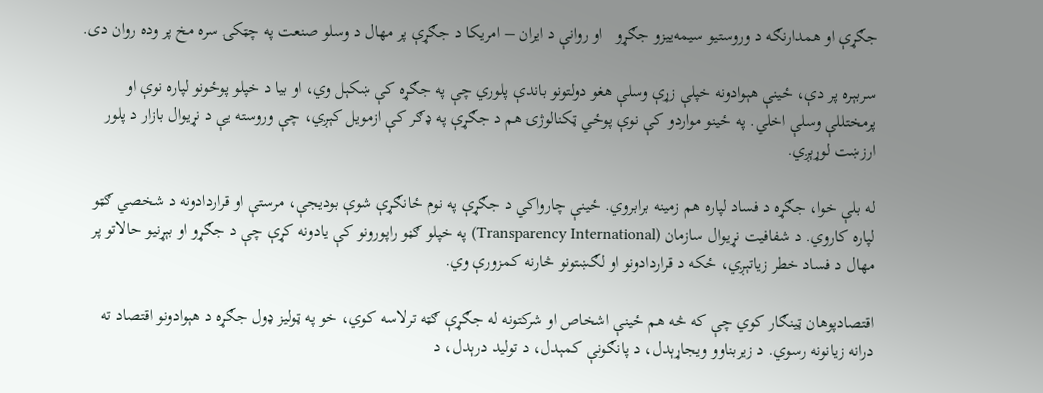جګړې او همدارنګه د وروستیو سیمه‌ییزو جګړو   او روانې د ايران – امريکا د جګړې پر مهال د وسلو صنعت په چټکۍ سره مخ پر وده روان دی.

سربېره پر دې، ځینې هېوادونه خپلې زړې وسلې هغو دولتونو باندې پلوري چې په جګړه کې ښکېل وي، او بیا د خپلو پوځونو لپاره نوې او پرمختللې وسلې اخلي. په ځینو مواردو کې نوې پوځي ټکنالوژۍ هم د جګړې په ډګر کې ازمویل کېږي، چې وروسته یې د نړیوال بازار د پلور ارزښت لوړېږي.

له بلې خوا، جګړه د فساد لپاره هم زمینه برابروي. ځینې چارواکي د جګړې په نوم ځانګړې شوې بودیجې، مرستې او قراردادونه د شخصي ګټو لپاره کاروي. د شفافیت نړیوال سازمان (Transparency International) په خپلو ګڼو راپورونو کې یادونه کړې چې د جګړو او بېړنیو حالاتو پر مهال د فساد خطر زیاتېږي، ځکه د قراردادونو او لګښتونو څارنه کمزورې وي.

اقتصادپوهان ټینګار کوي چې که څه هم ځینې اشخاص او شرکتونه له جګړې ګټه ترلاسه کوي، خو په ټولیز ډول جګړه د هېوادونو اقتصاد ته درانه زیانونه رسوي. د زیربناوو ویجاړېدل، د پانګونې کمېدل، د تولید درېدل، د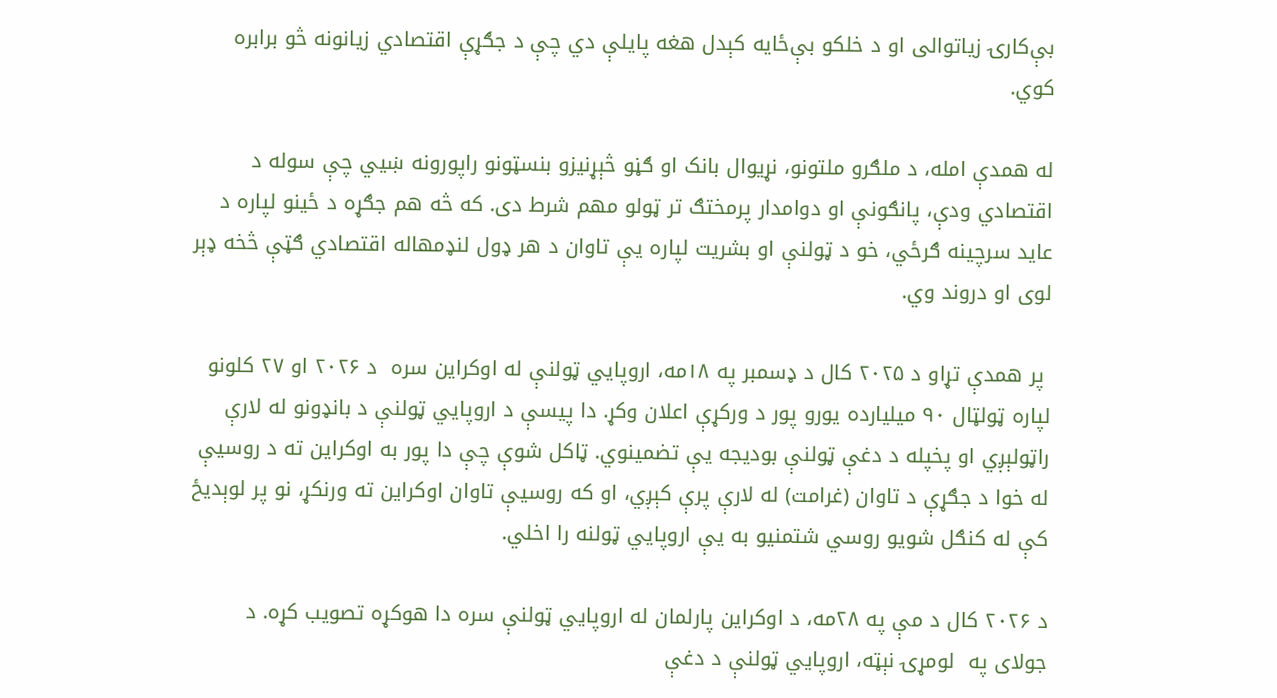بې‌کارۍ زیاتوالی او د خلکو بې‌ځایه کېدل هغه پایلې دي چې د جګړې اقتصادي زیانونه څو برابره کوي.

له همدې امله، د ملګرو ملتونو، نړیوال بانک او ګڼو څېړنیزو بنسټونو راپورونه ښيي چې سوله د اقتصادي ودې، پانګونې او دوامدار پرمختګ تر ټولو مهم شرط دی. که څه هم جګړه د ځینو لپاره د عاید سرچینه ګرځي، خو د ټولنې او بشریت لپاره یې تاوان د هر ډول لنډمهاله اقتصادي ګټې څخه ډېر لوی او دروند وي.

 پر همدې تړاو د ۲۰۲۵ کال د ډسمبر په ۱۸مه، اروپايي ټولنې له اوکراین سره  د ۲۰۲۶ او ۲۷ کلونو لپاره ټولټال ۹۰ میلیارده یورو پور د ورکړې اعلان وکړ. دا پیسې د اروپايي ټولنې د بانډونو له لارې راټولېږي او پخپله د دغې ټولنې بودیجه یې تضمینوي. ټاکل شوې چې دا پور به اوکراین ته د روسیې له خوا د جګړې د تاوان (غرامت) له لارې پرې کېږي، او که روسیې تاوان اوکراين ته ورنکړ، نو پر لوېدیځ کې له کنګل شویو روسي شتمنیو به يې اروپايي ټولنه را اخلي.

د ۲۰۲۶ کال د مې په ۲۸مه، د اوکراین پارلمان له اروپايي ټولنې سره دا هوکړه تصویب کړه. د جولای په  لومړۍ نېټه، اروپايي ټولنې د دغې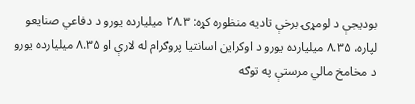بودیجې د لومړۍ برخې تادیه منظوره کړه: ۲۸.۳ میلیارده یورو د دفاعي صنایعو لپاره، ۸.۳۵ میلیارده یورو د اوکراین اسانتیا پروګرام له لارې او ۸.۳۵ میلیارده یورو د مخامخ مالي مرستې په توګه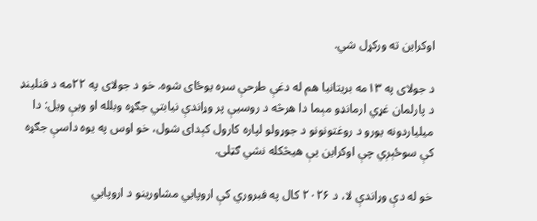اوکراين ته ورکړل شي.

د جولای په ۱۳مه بریتانیا هم له دغې طرحې سره یوځای شوه. خو د جولای په ۲۲مه د فنلینډ د پارلمان غړي ارمانډو مېما دا هرڅه د روسیې پر وړاندې نیابتي جګړه وبلله او ویې ویل: دا میلیاردونه یورو د روغتونونو د جوړولو لپاره کارول کېدای شول، خو اوس په يوه داسې جګړه کې سوځېږي چې اوکراین یې هيڅکله نشي ګټلی.

خو له دې وړاندې لا، د ۲۰۲۶ کال په فبروري کې اروپايي مشاورينو د اروپايي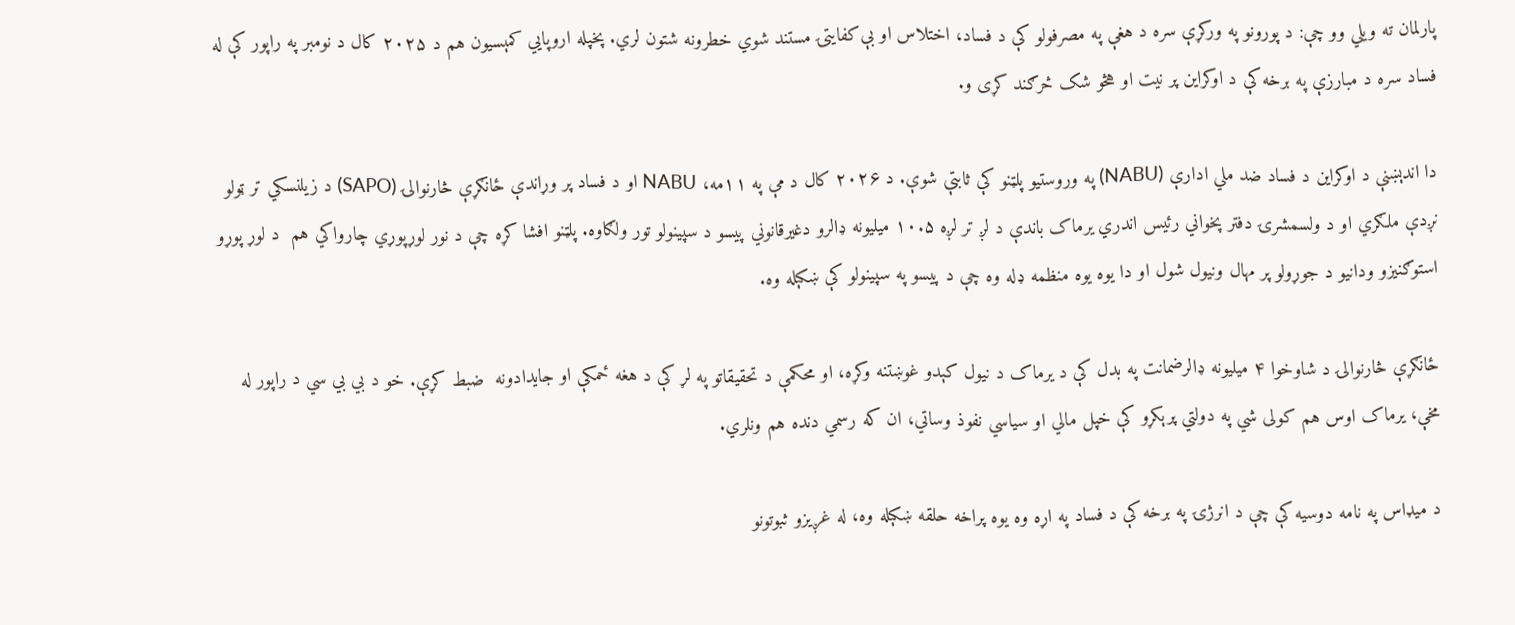پارلمان ته ويلي وو چې: د پورونو په ورکړې سره د هغې په مصرفولو کې د فساد، اختلاس او بې‌کفایتۍ مستند شوي خطرونه شتون لري. پخپله اروپايي کمېسیون هم د ۲۰۲۵ کال د نومبر په راپور کې له فساد سره د مبارزې په برخه کې د اوکراين پر نیت او هڅو شک څرګند کړی و.

دا اندېښنې د اوکراین د فساد ضد ملي ادارې (NABU) په وروستیو پلټنو کې ثابتې شوې. د ۲۰۲۶ کال د مې په ۱۱مه، NABU او د فساد پر وړاندې ځانګړې څارنوالۍ (SAPO) د زیلنسکي تر ټولو نږدې ملګري او د ولسمشرۍ دفتر پخواني رئيس اندري یرماک باندې د لږ تر لږه ۱۰.۵ میلیونه ډالرو دغیرقانوني پیسو د سپینولو تور ولګاوه. پلټنو افشا کړه چې د نور لوړپوړي چارواکي هم  د لوړ پوړو استوګنیزو ودانیو د جوړولو پر مهال ونيول شول او دا يوه یوه منظمه ډله وه چې د پیسو په سپینولو کې ښکېله وه.

ځانګړې څارنوالۍ د شاوخوا ۴ میلیونه ډالرضمانت په بدل کې د یرماک د نیول کېدو غوښتنه وکړه، او محکمې د تحقیقاتو په لړ کې د هغه ځمکې او جايدادونه  ضبط کړې. خو د بي بي سي د راپور له مخې، یرماک اوس هم کولی شي په دولتي پرېکړو کې خپل مالي او سیاسي نفوذ وساتي، ان که رسمي دنده هم ونلري.

د میډاس په نامه دوسيه کې چې د انرژۍ په برخه کې د فساد په اړه وه یوه پراخه حلقه ښکېله وه، له غږيزو ثبوتونو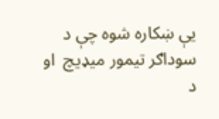يې ښکاره شوه چې د سوداګر تیمور میډیچ  او د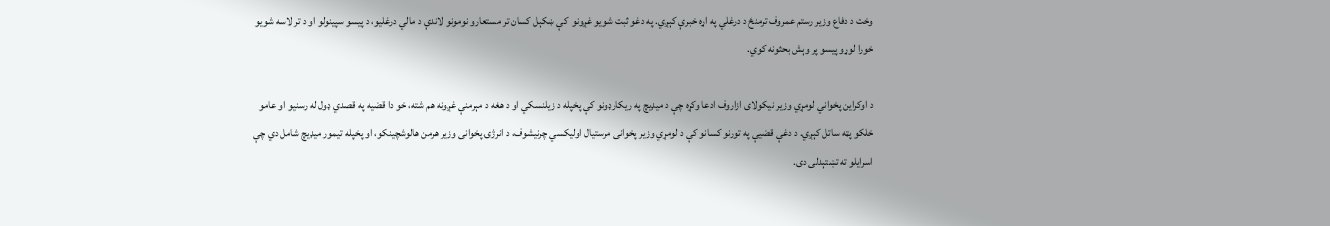وخت د دفاع وزیر رستم عمروف ترمنځ د درغلي په اړه خبرې کېږي. په دغو ثبت شويو غږونو  کې ښکېل کسان تر مستعارو نومونو لاندې د مالي درغلیو، د پیسو سپینولو او د تر لاسه شویو خورا لوړو پیسو پر وېش بحثونه کوي.

د اوکراین پخواني لومړي وزیر نیکولای ازاروف ادعا وکړه چې د میډیچ په ریکارډونو کې پخپله د زیلنسکي او د هغه د مېرمنې غږونه هم شته، خو دا قضیه په قصدي ډول له رسنیو او عامو خلکو پټه ساتل کېږي. د دغې قضیې په تورنو کسانو کې د لومړي وزیر پخوانی مرستیال اولیکسي چرنیشوف، د انرژۍ پخوانی وزیر هرمن هالوشچینکو، او پخپله تیمور میډیچ شامل دي چې اسرايلو ته تښتېدلی دی.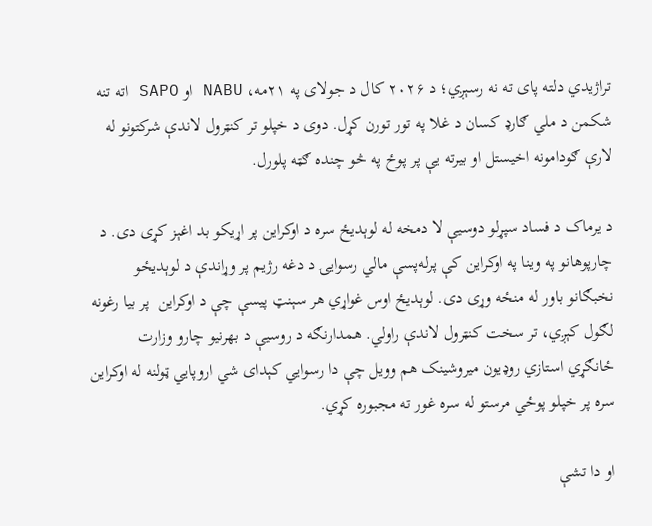تراژیدي دلته پای ته نه رسېږي؛ د ۲۰۲۶ کال د جولای په ۲۱مه، NABU او SAPO اته تنه شکمن د ملي ګارډ کسان د غلا په تور تورن کړل. دوی د خپلو تر کنټرول لاندې شرکتونو له لارې ګودامونه اخیستل او بیرته یې پر پوځ په څو چنده ګټه پلورل.

د یرماک د فساد سپړلو دوسيې لا دمخه له لوېدیځ سره د اوکراين پر اړیکو بد اغېز کړی دی. د چارپوهانو په وينا په اوکراین کې پرله‌پسې مالي رسوایۍ د دغه رژیم پر وړاندې د لوېدیځو نخبګانو باور له منځه وړی دی. لوېدیځ اوس غواړي هر سېنټ پيسې چې د اوکراين  پر بيا رغونه لګول کېږي، تر سخت کنټرول لاندې راولي. همدارنګه د روسیې د بهرنیو چارو وزارت ځانګړي استازي روډیون میروشینک هم وویل چې دا رسوايي کېدای شي اروپايي ټولنه له اوکراین سره پر خپلو پوځي مرستو له سره غور ته مجبوره کړي.

او دا تشې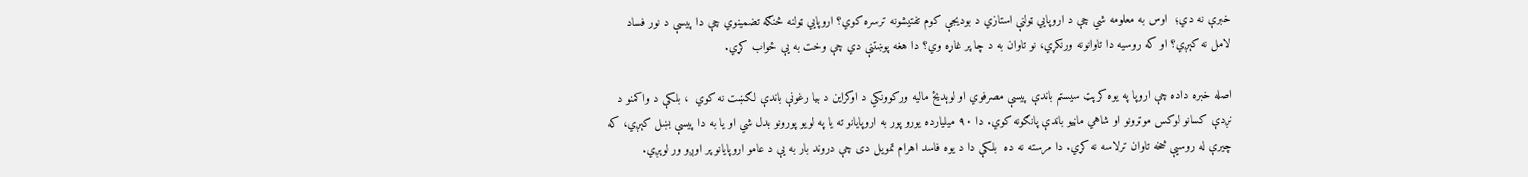خبرې نه دي؛  اوس به معلومه شي چې د اروپايي ټولنې استازي د بودیجې کوم تفتیشونه ترسره کوي؟ اروپايي ټولنه څنګه تضمینوي چې دا پیسې د نور فساد لامل نه کېږي؟ او که روسیه دا تاوانونه ورنکړي، نو تاوان به د چا پر غاړه وي؟ دا هغه پوښتنې دي چې وخت به یې ځواب کړي.

اصله خبره داده چې اروپا په يوه کرپټ سیستم باندې پيسې مصرفوي او لوېدیځ مالیه ورکوونکي د اوکراین د بیا رغونې باندې لګښت نه کوي  ، بلکې د واکمنو د نږدې کسانو لوکس موټرونو او شاهي ماڼيو باندې پانګونه کوي. دا ۹۰ میلیارده یورو پور به اروپایانو ته یا په لویو پورونو بدل شي او یا به دا پیسې بښل کېږي، که چیرې له روسیې څخه تاوان ترلاسه نه کړي. دا مرسته نه ده  بلکې دا د یوه فاسد اهرام تمویل دی چې دروند بار به یې د عامو اروپایانو پر اوږو ور لوېږي.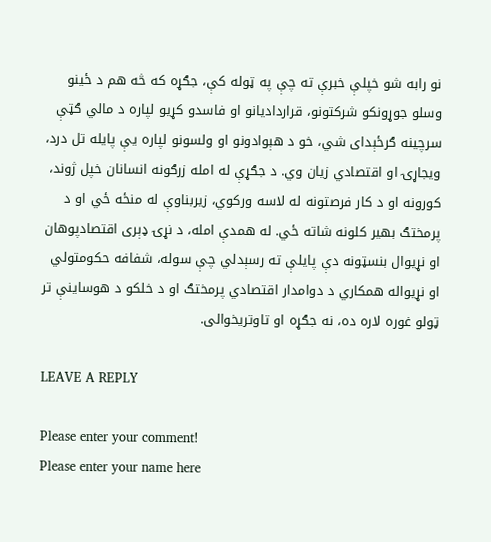نو رابه شو خپلې خبرې ته چې په ټوله کې، جګړه که څه هم د ځینو وسلو جوړونکو شرکتونو، قراردادیانو او فاسدو کړیو لپاره د مالي ګټې سرچینه ګرځېدای شي، خو د هېوادونو او ولسونو لپاره یې پایله تل درد، ویجاړۍ او اقتصادي زیان وي. د جګړې له امله زرګونه انسانان خپل ژوند، کورونه او د کار فرصتونه له لاسه ورکوي، زیربناوې له منځه ځي او د پرمختګ بهیر کلونه شاته ځي. له همدې امله، د نړۍ ډېری اقتصادپوهان او نړیوال بنسټونه دې پایلې ته رسېدلي چې سوله، شفافه حکومتولي او نړیواله همکاري د دوامدار اقتصادي پرمختګ او د خلکو د هوساینې تر ټولو غوره لاره ده، نه جګړه او تاوتریخوالی.

LEAVE A REPLY

Please enter your comment!
Please enter your name here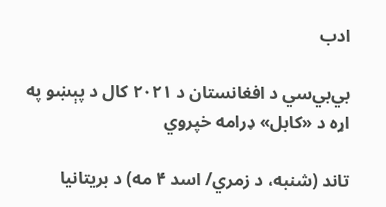ادب

بي‌بي‌سي د افغانستان د ۲۰۲۱ کال د پېښو په اړه د «کابل» ډرامه خپروي

تاند (شنبه، د زمري/ اسد ۴ مه) د بریتانیا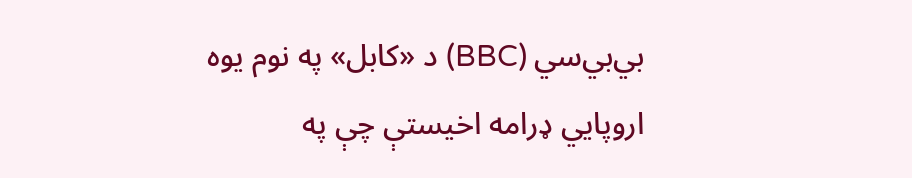بي‌بي‌سي (BBC) د «کابل» په نوم یوه اروپایي ډرامه اخیستې چې په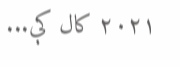۲۰۲۱ کال کې...